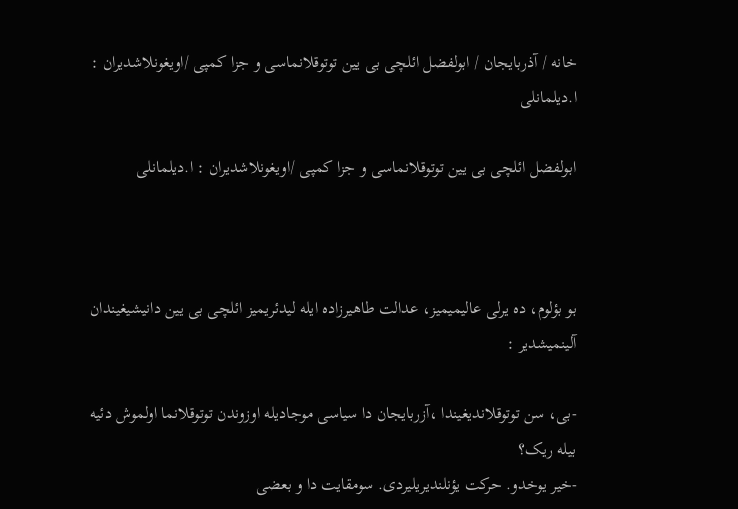خانه / آذربایجان / ابولفضل ائلچی بی یین توتوقلانماسی و جزا کمپی /اویغونلاشدیران : ا.دیلمانلی

ابولفضل ائلچی بی یین توتوقلانماسی و جزا کمپی /اویغونلاشدیران : ا.دیلمانلی



بو بؤلوم، ده یرلی عالیمیمیز، عدالت طاهیرزاده ایله لیدئریمیز ائلچی بی یین دانیشیغیندان آلینمیشدیر :

-بی، سن توتوقلاندیغیندا ،آزربایجان دا سیاسی موجادیله اوزوندن توتوقلانما اولموش دئیه بیله ریک؟
-خیر یوخدو. حرکت یؤنلندیریلیردی. سومقایت دا و بعضی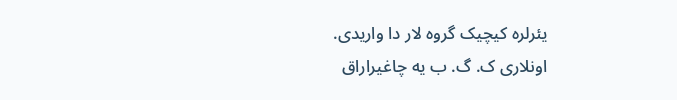یئرلره کیچیک گروه لار دا واریدی.
اونلاری ک. گ. ب یه چاغیراراق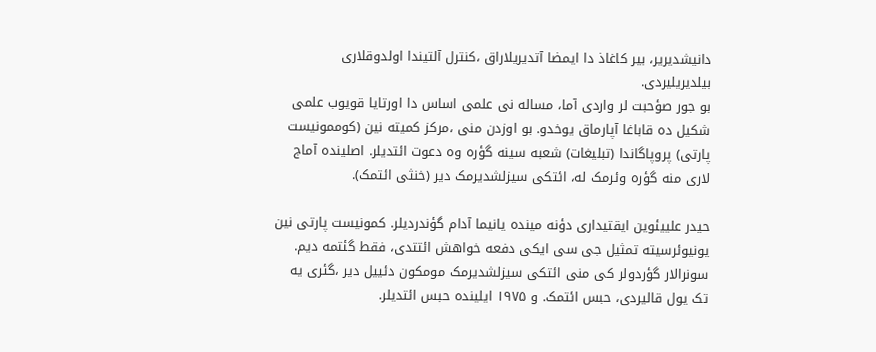دانیشدیریر، بیر کاغاذ دا ایمضا آتدیریلاراق ،کنترل آلتیندا اولدوقلاری بیلدیریلیردی.
بو جور صؤحبت لر واردی آما، مساله نی علمی اساس دا اورتایا قویوب علمی شکیل ده قاباغا آپارماق یوخدو. بو اوزدن منی ،مرکز کمیته نین (کوممونیست پارتی) پروپاگاندا (تبلیغات) شعبه سینه گؤره وه دعوت ائتدیلر. اصلینده آماج لاری منه گؤره وئرمک له، ائتکی سیزلشدیرمک دیر (خنثی ائتمک).

حیدر علییئوین ایقتیداری دؤنه مینده یانیما آدام گؤندردیلر. کمونیست پارتی نین یونیوئرسیته تمثیل جی سی ایکی دفعه خواهش ائتتدی، فقط گئتمه دیم. سونرالار گؤردولر کی منی ائتکی سیزلشدیرمک مومکون دئییل دیر ،گئری یه تک یول قالیردی، حبس ائتمک. و ۱۹۷۵ ایلینده حبس ائتدیلر.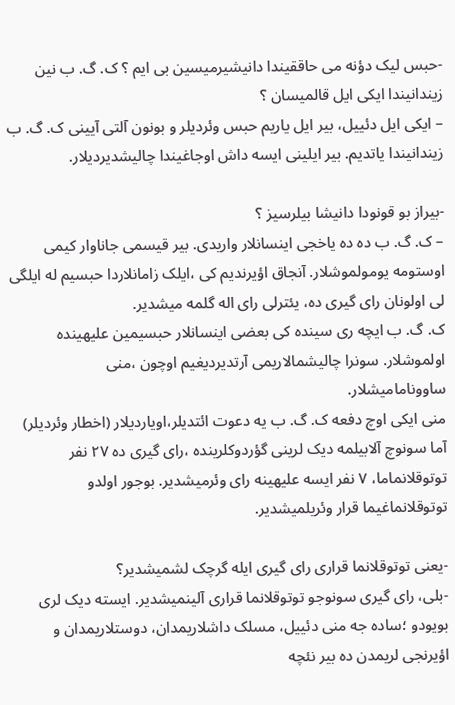-حبس لیک دؤنه می حاققیندا دانیشیرمیسین بی ایم ؟ ک. گ. ب نین زیندانیندا ایکی ایل قالمیسان ؟
– ایکی ایل دئییل، بیر ایل یاریم حبس وئردیلر و بونون آلتی آیینی ک. گ. ب زیندانیندا یاتدیم. بیر ایلینی ایسه داش اوجاغیندا چالیشدیردیلار.

-بیراز بو قونودا دانیشا بیلرسیز ؟
– ک. گ. ب ده ده یاخجی اینسانلار واریدی. بیر قیسمی جاناوار کیمی اوستومه یومولموشلار. آنجاق اؤیرندیم کی ،ایلک زامانلاردا حبسیم له ایلگی لی اولونان رای گیری ده، یئترلی رای اله گلمه میشدیر.
ک. گ. ب ایچه ری سینده کی بعضی اینسانلار حبسیمین علیهینده اولموشلار. سونرا چالیشمالاریمی آرتدیردیغیم اوچون ،منی ساوونامامیشلار.
منی ایکی اوچ دفعه ک. گ. ب یه دعوت ائتدیلر،اویاردیلار (اخطار وئردیلر) آما سونوچ آلابیلمه دیک لرینی گؤردوکلرینده ،رای گیری ده ۲۷ نفر توتوقلانماما، ۷ نفر ایسه علیهینه رای وئرمیشدیر. بوجور اولدو توتوقلانماغیما قرار وئریلمیشدیر.

-یعنی توتوقلانما قراری رای گیری ایله گرچک لشمیشدیر؟
-بلی، رای گیری سونوجو توتوقلانما قراری آلینمیشدیر. ایسته دیک لری بویودو ؛ساده جه منی دئییل، مسلک داشلاریمدان، دوستلاریمدان و اؤیرنجی لریمدن ده بیر نئچه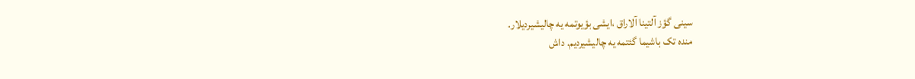سینی گؤز آلتینا آلاراق ،ایشی بؤیوتمه یه چالیشیردیلار.
منده تک باشیما گئتمه یه چالیشیردیم. داش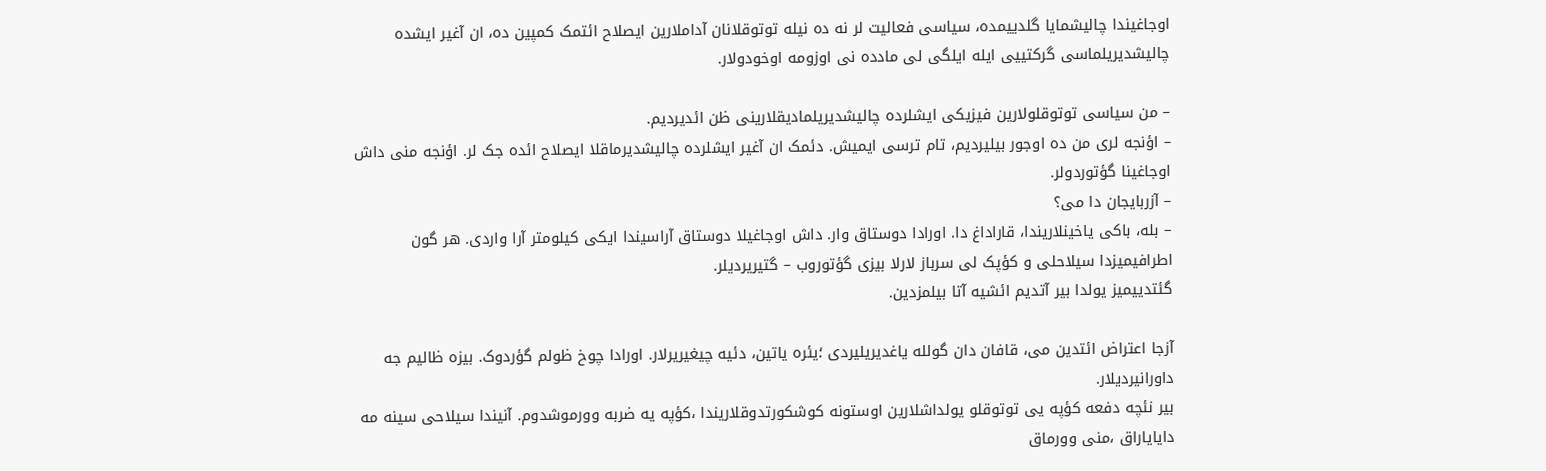اوجاغیندا چالیشمایا گلدییمده، سیاسی فعالیت لر نه ده نیله توتوقلانان آداملارین ایصلاح ائتمک کمپین ده، ان آغیر ایشده چالیشدیریلماسی گرکتییی ایله ایلگی لی مادده نی اوزومه اوخودولار.

– من سیاسی توتوقلولارین فیزیکی ایشلرده چالیشدیریلمادیقلارینی ظن ائدیردیم.
– اؤنجه لری من ده اوجور بیلیردیم، تام ترسی ایمیش. دئمک ان آغیر ایشلرده چالیشدیرماقلا ایصلاح ائده جک لر. اؤنجه منی داش اوجاغینا گؤتوردولر.
– آزربایجان دا می؟
– بله، باکی یاخینلاریندا، قاراداغ دا. اورادا دوستاق وار. داش اوجاغیلا دوستاق آراسیندا ایکی کیلومتر آرا واردی. هر گون اطرافیمیزدا سیلاحلی و کؤپک لی سرباز لارلا بیزی گؤتوروب – گتیریردیلر.
گئتدییمیز یولدا بیر آتدیم ائشیه آتا بیلمزدین.

آزجا اعتراض ائتدین می، قافان دان گولله یاغدیریلیردی ؛یئره یاتین، دئیه چیغیریرلار. اورادا چوخ ظولم گؤردوک. بیزه ظالیم جه داورانیردیلار.
بیر نئچه دفعه کؤپه یی توتوقلو یولداشلارین اوستونه کوشکورتدوقلاریندا ،کؤپه یه ضربه وورموشدوم. آنیندا سیلاحی سینه مه دایایاراق ،منی وورماق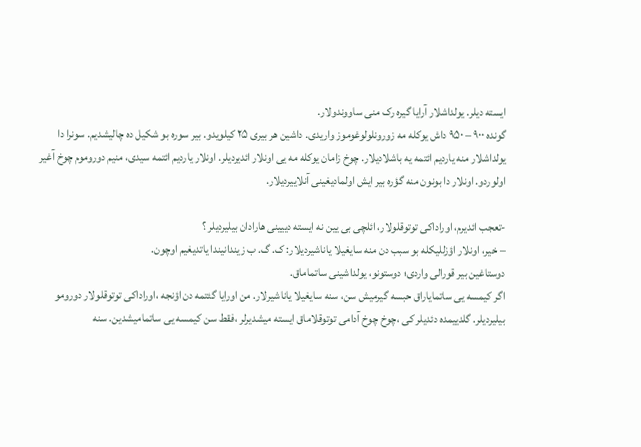ایسته دیلر. یولداشلار آرایا گیره رک منی ساووندولار.
گونده ۹۰۰ – ۹۵۰ داش یوکله مه زورونلولوغوموز واریدی. داشین هر بیری ۲۵ کیلویدو. بیر سوره بو شکیل ده چالیشدیم. سونرا دا یولداشلار منه یاردیم ائتمه یه باشلادیلار. چوخ زامان یوکله مه یی اونلار ائدیردیلر. اونلار یاردیم ائتمه سیدی، منیم دوروموم چوخ آغیر اولوردو. اونلار دا بونون منه گؤره بیر ایش اولمادیغینی آنلاییردیلار.

-تعجب ائدیرم، اوراداکی توتوقلولار، ائلچی بی یین نه ایسته دییینی هارادان بیلیردیلر ؟
– خیر، اونلار اؤزللیکله بو سبب دن منه سایغیلا یاناشیردیلار: ک. گ. ب زیندانیندا یاتدیغیم اوچون.
دوستاغین بیر قورالی واردی؛ دوستونو، یولداشینی ساتماماق.
اگر کیمسه یی ساتمایاراق حبسه گیرمیش سن، سنه سایغیلا یاناشیرلار. من اورایا گئتمه دن اؤنجه ،اوراداکی توتوقلولار دورومو بیلیردیلر. گلدییمده دئدیلر کی ،چوخ چوخ آدامی توتوقلاماق ایسته میشدیرلر ،فقط سن کیمسه یی ساتمامیشدین. سنه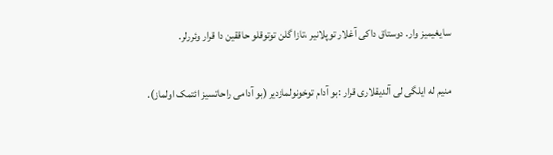سایغیمیز وار. دوستاق داکی آغلار توپلانیر ،تازا گلن توتوقلو حاققین دا قرار وئررلر.

منیم له ایلگی لی آلدیقلاری قرار :بو آدام توخونولمازدیر (بو آدامی راحاتسیز ائتمک اولماز).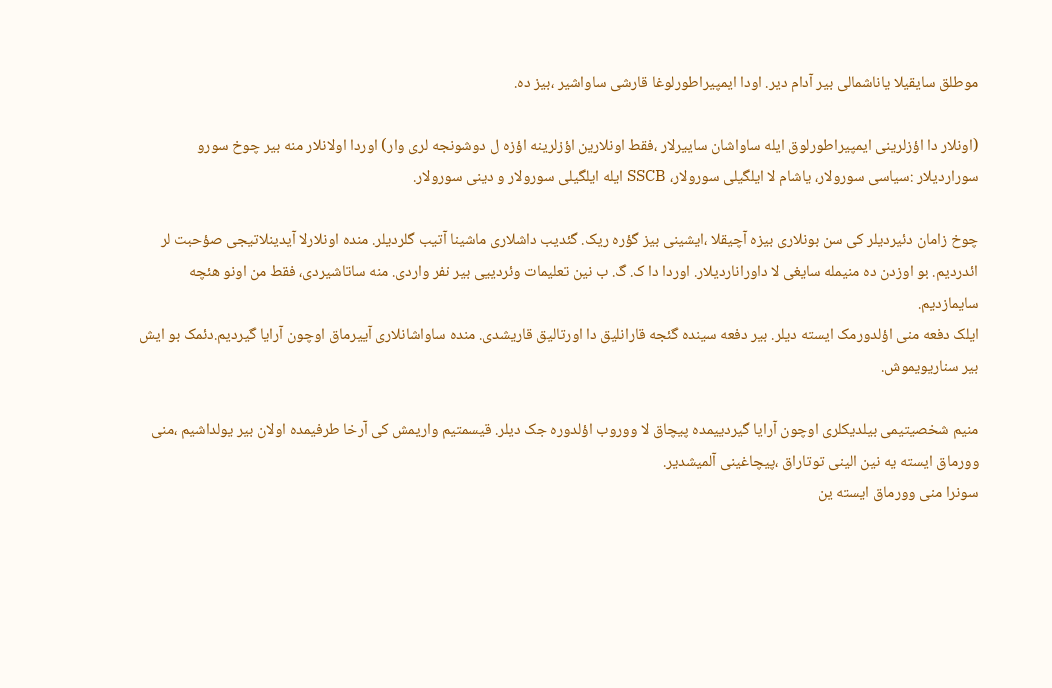موطلق سایقیلا یاناشمالی بیر آدام دیر. اودا ایمپیراطورلوغا قارشی ساواشیر ،بیز ده.

(اونلار دا اؤزلرینی ایمپیراطورلوق ایله ساواشان ساییرلار ،فقط اونلارین اؤزلرینه اؤزه ل دوشونجه لری وار) اوردا اولانلار منه بیر چوخ سورو سوراردیلار :سیاسی سورولار، یاشام لا ایلگیلی سورولار، SSCB ایله ایلگیلی سورولار و دینی سورولار.

چوخ زامان دئیردیلر کی سن بونلاری بیزه آچیقلا ،ایشینی بیز گؤره ریک. گئدیب داشلاری ماشینا آتیب گلردیلر. منده اونلارلا آیدینلاتیجی صؤحبت لر ائدردیم. بو اوزدن ده منیمله سایغی لا داوراناردیلار. اوردا دا ک. گ. ب نین تعلیمات وئردییی بیر نفر واردی. منه ساتاشیردی، فقط من اونو هئچه سایمازدیم.
ایلک دفعه منی اؤلدورمک ایسته دیلر. بیر دفعه سینده گئجه قارانلیق دا اورتالیق قاریشدی. منده ساواشانلاری آییرماق اوچون آرایا گیردیم.دئمک بو ایش بیر سناریویموش.

منیم شخصیتیمی بیلدیکلری اوچون آرایا گیردییمده پیچاق لا ووروب اؤلدوره جک دیلر. قیسمتیم واریمش کی آرخا طرفیمده اولان بیر یولداشیم ،منی وورماق ایسته یه نین الینی توتاراق ،پیچاغینی آلمیشدیر.
سونرا منی وورماق ایسته ین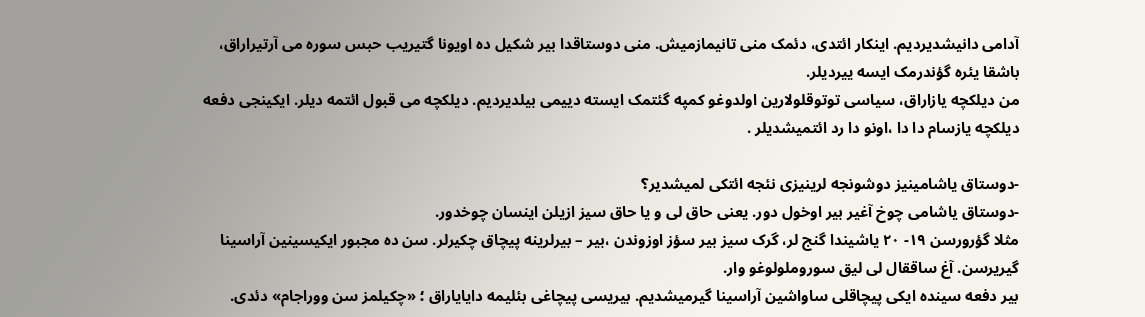آدامی دانیشدیردیم. اینکار ائتدی، دئمک منی تانیمازمیش. منی دوستاقدا بیر شکیل ده اویونا گتیریب حبس سوره می آرتیراراق، باشقا یئره گؤندرمک ایسه ییردیلر.
من دیلکچه یازاراق، سیاسی توتوقلولارین اولدوغو کمپه گئتمک ایسته دییمی بیلدیردیم. دیلکچه می قبول ائتمه دیلر. ایکینجی دفعه دیلکچه یازسام دا دا ،اونو دا رد ائتمیشدیلر .

-دوستاق یا‌شامینیز دوشونجه لرینیزی نئجه ائتکی لمیشدیر؟
-دوستاق یاشامی چوخ آغیر بیر اوخول دور. یعنی حاق لی و یا حاق سیز ازیلن اینسان چوخدور.
مثلا گؤرورسن ۱۹- ۲۰ یاشیندا گنج لر، گرک سیز بیر سؤز اوزوندن ،بیر – بیرلرینه پیچاق چکیرلر. سن ده مجبور ایکیسینین آراسینا گیریرسن. آغ ساققال لی لیق سوروملولوغو وار.
بیر دفعه سینده ایکی پیچاقلی ساواشین آراسینا گیرمیشدیم. بیریسی پیچاغی بئلیمه دایایاراق ؛ «چکیلمز سن ووراجام» دئدی.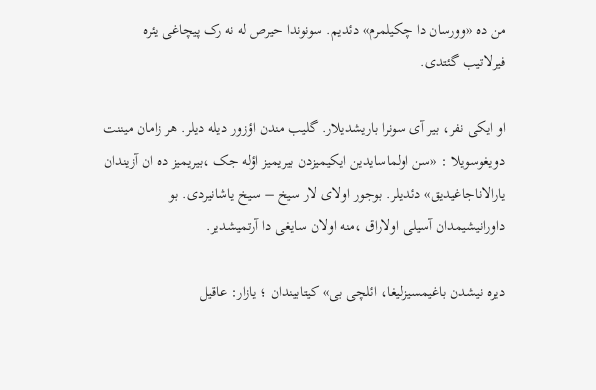من ده «وورسان دا چکیلمرم» دئدیم. سونوندا حیرص له نه رک پیچاغی یئره فیرلاتیب گئتدی.

او ایکی نفر، بیر آی سونرا باریشدیلار. گلیب مندن اؤزور دیله دیلر. هر زامان میننت دویغوسویلا : «سن اولماسایدین ایکیمیزدن بیریمیز اؤله جک ،بیریمیز ده ان آزیندان یارالاناجاغیدیق» دئدیلر. بوجور اولای لار سیخ – سیخ یاشانیردی. بو داورانیشیمدان آسیلی اولاراق ،منه اولان سایغی دا آرتمیشدیر.

دیره نیشدن باغیمسیزلیغا، ائلچی بی» کیتابیندان ؛ یازار: عاقیل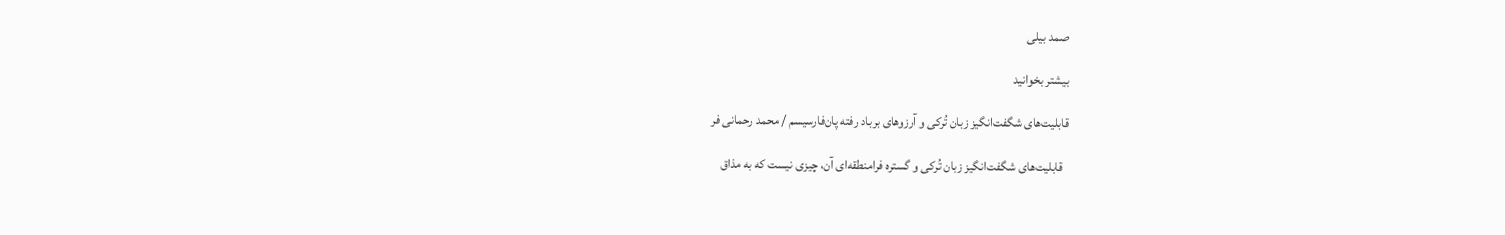صمد بیلی

بیشتر بخوانید

قابلیت‌های شگفت‌انگیز زبان تُرکی و آرزوهای برباد رفته پان‌فارسیسم / محمد رحمانی فر

  قابلیت‌های شگفت‌انگیز زبان تُرکی و گستره فرامنطقه‌ای آن، چیزی نیست که به مذاق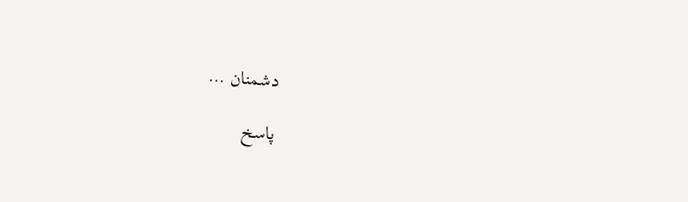دشمنان …

پاسخ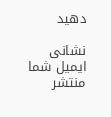دهید

نشانی ایمیل شما منتشر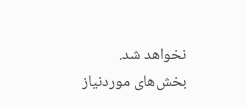نخواهد شد. بخش‌های موردنیاز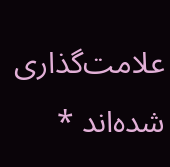علامت‌گذاری شده‌اند *